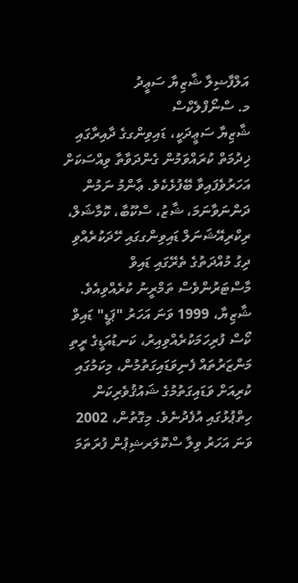އަލްފާޟިލާ ޝާޒިޔާ ސަޢީދު
މ. ސްނޯފްލެކްސް
ޝާޒިޔާ ސަޢީދަކީ، ޑައިވިންގގެ ދާއިރާގައި ޚިދުމަތް ކުރައްވަމުން ގެންދަވާތާ ވިއްސަކަށް އަހަރުވެފައިވާ ބޭފުޅެކެވެ. ޢާންމު ނަމުން ދަންނަވާނަމަ، ޝާޒު، ސްކޫބާ، ކޮމާޝަލް، ރިކްރިއޭޝަނަލް ޑައިވިންގގައި ހޭދަކުރެއްވި ދިގު މުއްދަތުގެ ތެރޭގައި ޑައިވް މާސްޓަރުންވެސް ތަމްރީނު ކުރެއްވިއެވެ.
ޝާޒިޔާ، 1999 ވަނަ އަހަރު "ޕަޑީ" ޑައިވް ކޯސް ފުރިހަމަކުރެއްވިއިރު، ކަނޑުއަޑީގެ ރީތި މަންޒަރުތައް ފެނިވަޑައިގަތުމުން، މިކަމުގައި ކުރިއަށް ވަޑައިގަތުމުގެ ޝައުޤުވެރިކަން ހިތްޕުޅުގައި އުފެދުނެވެ. މިގޮތުން، 2002 ވަނަ އަހަރު ވިލާ ސްކޮލަރޝިޕުން ފުރަތަމަ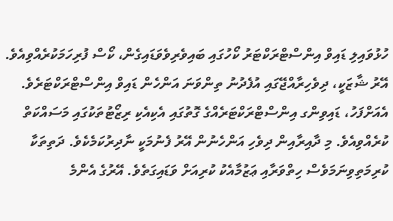ހުޅުވައިލި ޑައިވް އިންސްޓްރަކްޓަރު ކޯހުގައި ބައިވެރިވެވަޑައިގެން، ކޯސް ފުރިހަމަކުރެއްވިއެވެ. އޭރު ޝާޒަކީ، ދިވެހިރާއްޖޭގައި އުފެދުނު ތިންވަނަ އަންހެން ޑައިވް އިންސްޓްރަކްޓަރެވެ. އެއަށްފަހު، ޑައިވިންގ އިންސްޓްރަކްޓަރެއްގެ ގޮތުގައި އެކިއެކި ރިޒޯޓުތަކުގައި މަސައްކަތް ކުރެއްވިއެވެ. މި ދާއިރާއިން ދިވެހި އަންހެނުން އޭރު ފެނުމަކީ ނާދިރުކަމެކެވެ. ދަތިތަކާ ކުރިމަތިވިނަމަވެސް ހިތްވަރާއި ޢަޒުމާއެކު ކުރިއަށް ވަޑައިގަތެވެ. އޭރުގެ އެންމެ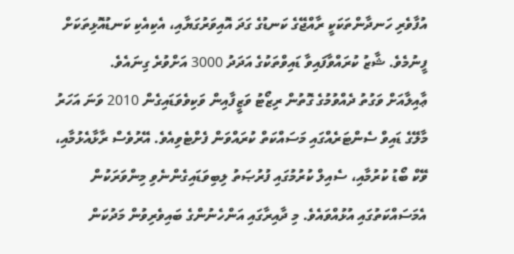އުފާވެރި ހަނދާންތަކަކީ ރާއްޖޭގެ ކަނޑުގެ ގަދަ އޮއިވަރުގަޔާއި، އެކިއެކި ކަނޑުއޮޅިތަކަށް ފީނުމެވެ. ޝާޒު ކުރައްވާފައިވާ ޑައިވްތަކުގެ އަދަދު 3000 އަށްވުރެ ގިނައެވެ.
ޢާއިލާއަށް ވަގުތު ދެއްވުމުގެ ގޮތުން ރިޒޯޓު ވަޒީފާއިން ވަކިވެވަޑައިގެން 2010 ވަނަ އަހަރު މާލޭގެ ޑައިވް ސެންޓަރެއްގައި މަސައްކަތް ކުރައްވަން ފެށްޓެވިއެވެ. އޭރުވެސް ރާޅާއެޅުމާއި، ވޭކް ބޯޑު ކުރުމާއި، ސެއިލް ކުރުމުގައި ފުރުޞަތު ލިބިވަޑައިގެންނެވި މިންވަރަކުން އެމަސައްކަތުގައި އުޅުއްވައެވެ. މި ދާއިރާގައި އަންހެނުންގެ ބައިވެރިވުން މަދުކަން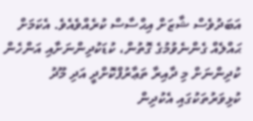އަބަދުވެސް ޝާޒަށް އިޙްސާސް ކުރެއްވެއެވެ. އެކަމަށް ޙައްލެއް ގެންނެވުމުގެ ގޮތުން، ކުޑަކުދިންނަށާއި އަންހެން ކުދިންނަށް މި ދާއިރާ ތަޢާރުފްކޮށްދީ އަދި މޫދު ކުޅިވަރުތަކުގައި އެކުދިން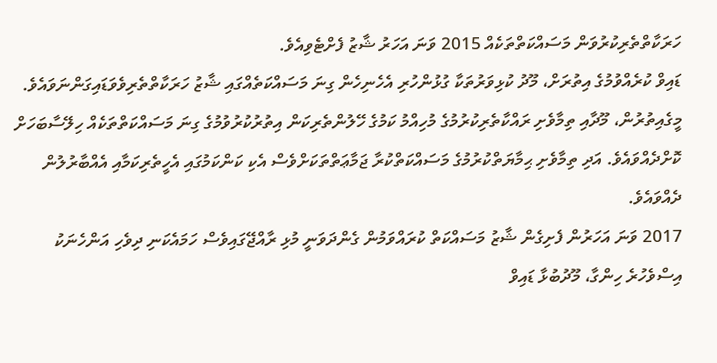ހަރަކާތްތެރިކުރުވަން މަސައްކަތްތަކެއް 2015 ވަނަ އަހަރު ޝާޒު ފެށްޓެވިއެވެ.
ޑައިވް ކުރެއްވުމުގެ އިތުރަށް، މޫދު ކުޅިވަރުތަކާ ގުޅުންހުރި އެހެނިހެން ގިނަ މަސައްކަތެއްގައި ޝާޒު ހަރަކާތްތެރިވެވަޑައިގަންނަވައެވެ. މީގެއިތުރުން، މޫދާއި ތިމާވެށި ރައްކާތެރިކުރުމުގެ މުހިއްމު ކަމުގެ ހޭލުންތެރިކަން އިތުރުކުރުވުމުގެ ގިނަ މަސައްކަތްތަކެއް ހިލޭސާބަހަށް ކޮށްދެއްވައެވެ. އަދި ތިމާވެށި ޙިމާޔަތްކުރުމުގެ މަސައްކަތްކުރާ ޖަމާޢަތްތަކަށްވެސް އެކި ކަންކަމުގައި އެހީތެރިކަމާއި އެއްބާރުލުން ދެއްވައެވެ.
2017 ވަނަ އަހަރުން ފެށިގެން ޝާޒު މަސައްކަތް ކުރައްވަމުން ގެންދަވަނީ މުޅި ރާއްޖޭގައިވެސް ހަމައެކަނި ދިވެހި އަންހެނަކު އިސްވެހުރެ ހިންގާ، މޫދުބުޅާ ޑައިވް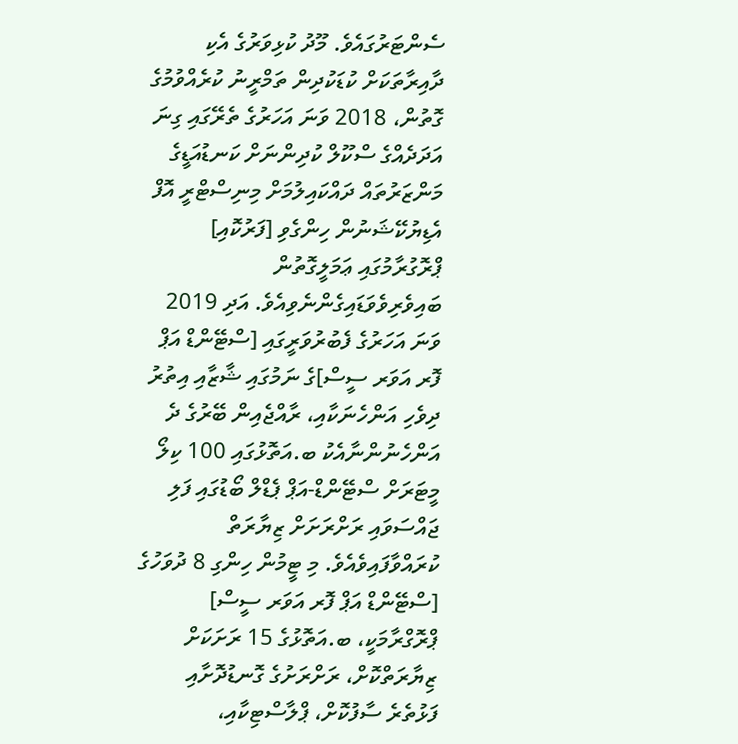ސެންޓަރުގައެވެ. މޫދު ކުޅިވަރުގެ އެކި ދާއިރާތަކަށް ކުޑަކުދިން ތަމްރީނު ކުރެއްވުމުގެ ގޮތުން، 2018 ވަނަ އަހަރުގެ ތެރޭގައި ގިނަ އަދަދެއްގެ ސްކޫލް ކުދިންނަށް ކަނޑުއަޑީގެ މަންޒަރުތައް ދައްކައިލުމަށް މިނިސްޓްރީ އޮފް އެޑިޔުކޭޝަނުން ހިންގެވި [ފަރުކޮއި] ޕްރޮގުރާމުގައި ޢަމަލީގޮތުން ބައިވެރިވެވަޑައިގެންނެވިއެވެ. އަދި 2019 ވަނަ އަހަރުގެ ފެބުރުވަރީގައި [ސްޓޭންޑް އަޕް ފޮރ އަވަރ ސީސް]ގެ ނަމުގައި ޝާޒާއި އިތުރު ދިވެހި އަންހެނަކާއި، ރާއްޖެއިން ބޭރުގެ ދެ އަންހެނުންނާއެކު ބ.އަތޮޅުގައި 100 ކިލޯ މީޓަރަށް ސްޓޭންޑް-އަޕް ޕެޑްލް ބޯޑުގައި ފަލި ޖައްސަވައި ރަށްރަށަށް ޒިޔާރަތް ކުރައްވާފައިވެއެވެ. މި ޓީމުން ހިންގި 8 ދުވަހުގެ [ސްޓޭންޑް އަޕް ފޮރ އަވަރ ސީސް] ޕްރޮގްރާމަކީ، ބ.އަތޮޅުގެ 15 ރަށަކަށް ޒިޔާރަތްކޮށް، ރަށްރަށުގެ ގޮނޑުދޮށާއި ފަޅުތެރެ ސާފުކޮށް، ޕްލާސްޓިކާއި،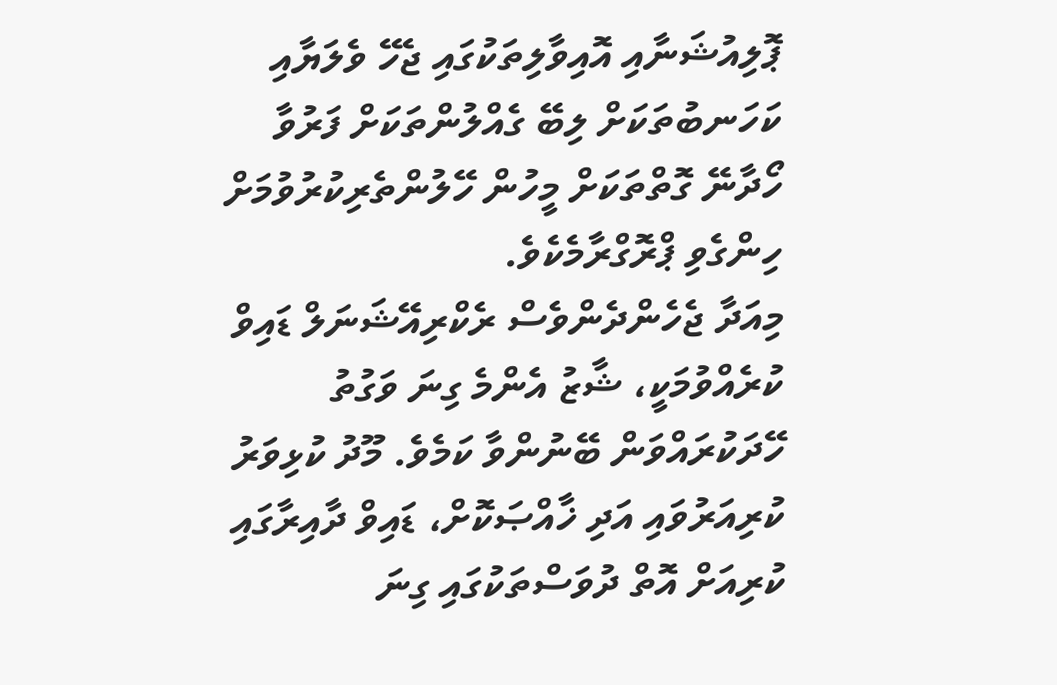ޕޮލިއުޝަނާއި އޮއިވާލިތަކުގައި ޖެހޭ ވެލަޔާއި ކަހަނބުތަކަށް ލިބޭ ގެއްލުންތަކަށް ފަރުވާ ހޯދާނޭ ގޮތްތަކަށް މީހުން ހޭލުންތެރިކުރުވުމަށް ހިންގެވި ޕްރޮގްރާމެކެވެ.
މިއަދާ ޖެހެންދެންވެސް ރެކްރިއޭޝަނަލް ޑައިވް ކުރެއްވުމަކީ، ޝާޒު އެންމެ ގިނަ ވަގުތު ހޭދަކުރައްވަން ބޭނުންވާ ކަމެވެ. މޫދު ކުޅިވަރު ކުރިއަރުވައި އަދި ޚާއްޞަކޮށް، ޑައިވް ދާއިރާގައި ކުރިއަށް އޮތް ދުވަސްތަކުގައި ގިނަ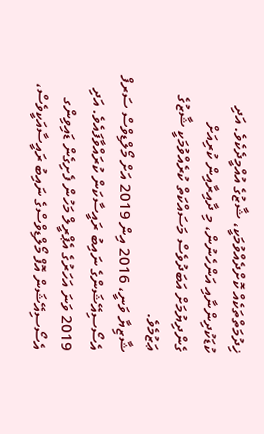ޚިދުމަތްތަކެއް ކޮށްދެއްވުމަކީ، ޝާޒުގެ އުއްމީދެކެވެ. އަދި ކުޑަކުދިންނާއި އަންހެނުން، މި ދާއިރާއިން ކުރިއަށް ގެންދިޔުމަށް އަބަދުވެސް މަސައްކަތް ކުރެއްވުމަކީ ޝާޒުގެ ޢަޒުމެވެ.
ޝާޒިޔާ ވަނީ، 2016 އިން 2019 އަށް މޯލްޑިވްސް ސަރފް އެސޯސިއޭޝަންގެ ނައިބު ރައީސާކަން ކުރައްވާފައެވެ. އަދި 2019 ވަނަ އަހަރުގެ އެޕްރީލް މަހުން ފެށިގެން ޑައިވިންގ އެސޯސިއޭޝަން އޮފް މޯލްޑިވްސްގެ ނައިބު ރައީސާއަކީވެސް،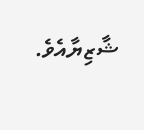ޝާޒިޔާއެވެ.